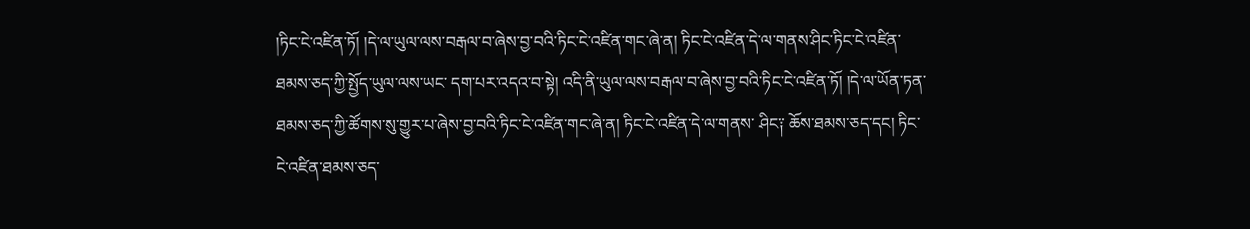།ཏིང་ངེ་འཛིན་ཏོ། །དེ་ལ་ཡུལ་ལས་བརྒལ་བ་ཞེས་བྱ་བའི་ཏིང་ངེ་འཛིན་གང་ཞེ་ན། ཏིང་ངེ་འཛིན་དེ་ལ་གནས་ཤིང་ཏིང་ངེ་འཛིན་ཐམས་ཅད་ཀྱི་སྤྱོད་ཡུལ་ལས་ཡང་ དག་པར་འདའ་བ་སྟེ། འདི་ནི་ཡུལ་ལས་བརྒལ་བ་ཞེས་བྱ་བའི་ཏིང་ངེ་འཛིན་ཏོ། །དེ་ལ་ཡོན་ཏན་ཐམས་ཅད་ཀྱི་ཚོགས་སུ་གྱུར་པ་ཞེས་བྱ་བའི་ཏིང་ངེ་འཛིན་གང་ཞེ་ན། ཏིང་ངེ་འཛིན་དེ་ལ་གནས་ ཤིང༑ ཆོས་ཐམས་ཅད་དང། ཏིང་ངེ་འཛིན་ཐམས་ཅད་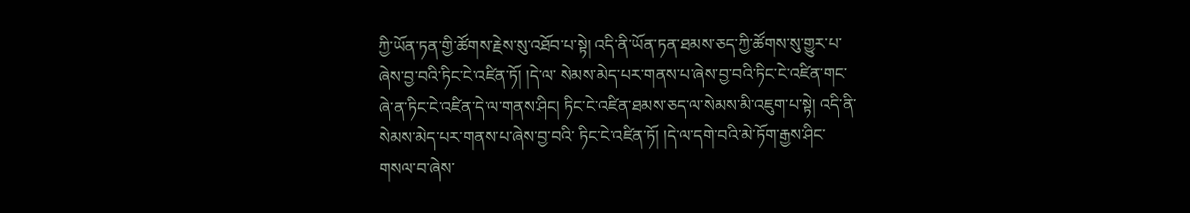ཀྱི་ཡོན་ཏན་གྱི་ཚོགས་རྗེས་སུ་འཐོབ་པ་སྟེ། འདི་ནི་ཡོན་ཏན་ཐམས་ཅད་ཀྱི་ཚོགས་སུ་གྱུར་པ་ཞེས་བྱ་བའི་ཏིང་ངེ་འཛིན་ཏོ། །དེ་ལ་ སེམས་མེད་པར་གནས་པ་ཞེས་བྱ་བའི་ཏིང་ངེ་འཛིན་གང་ཞེ་ན་ཏིང་ངེ་འཛིན་དེ་ལ་གནས་ཤིང། ཏིང་ངེ་འཛིན་ཐམས་ཅད་ལ་སེམས་མི་འཇུག་པ་སྟེ། འདི་ནི་སེམས་མེད་པར་གནས་པ་ཞེས་བྱ་བའི་ ཏིང་ངེ་འཛིན་ཏོ། །དེ་ལ་དགེ་བའི་མེ་ཏོག་རྒྱས་ཤིང་གསལ་བ་ཞེས་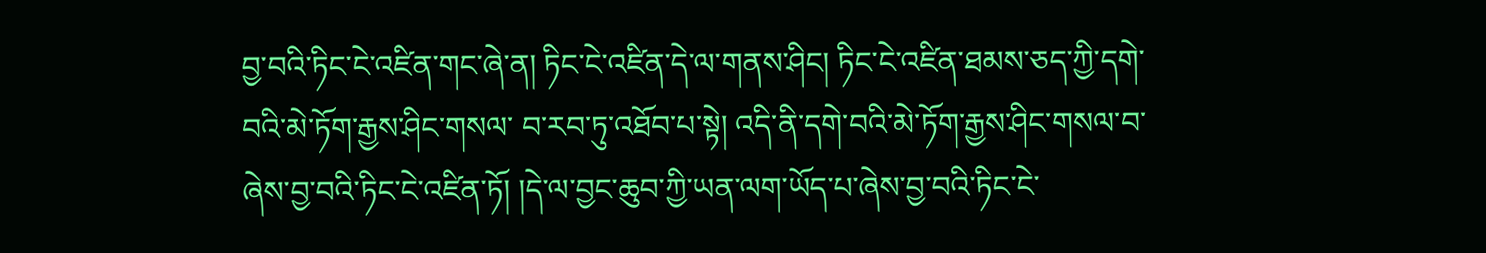བྱ་བའི་ཏིང་ངེ་འཛིན་གང་ཞེ་ན། ཏིང་ངེ་འཛིན་དེ་ལ་གནས་ཤིང། ཏིང་ངེ་འཛིན་ཐམས་ཅད་ཀྱི་དགེ་བའི་མེ་ཏོག་རྒྱས་ཤིང་གསལ་ བ་རབ་ཏུ་འཐོབ་པ་སྟེ། འདི་ནི་དགེ་བའི་མེ་ཏོག་རྒྱས་ཤིང་གསལ་བ་ཞེས་བྱ་བའི་ཏིང་ངེ་འཛིན་ཏོ། །དེ་ལ་བྱང་ཆུབ་ཀྱི་ཡན་ལག་ཡོད་པ་ཞེས་བྱ་བའི་ཏིང་ངེ་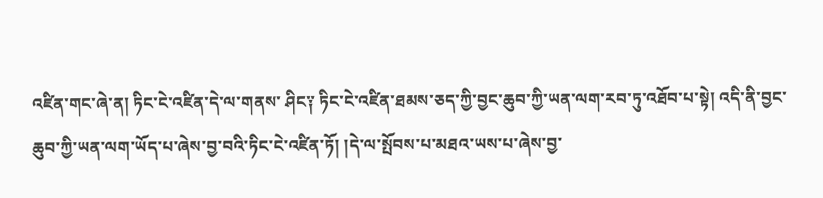འཛིན་གང་ཞེ་ན། ཏིང་ངེ་འཛིན་དེ་ལ་གནས་ ཤིང༑ ཏིང་ངེ་འཛིན་ཐམས་ཅད་ཀྱི་བྱང་ཆུབ་ཀྱི་ཡན་ལག་རབ་ཏུ་འཐོབ་པ་སྟེ། འདི་ནི་བྱང་ཆུབ་ཀྱི་ཡན་ལག་ཡོད་པ་ཞེས་བྱ་བའི་ཏིང་ངེ་འཛིན་ཏོ། །དེ་ལ་སྤོབས་པ་མཐའ་ཡས་པ་ཞེས་བྱ་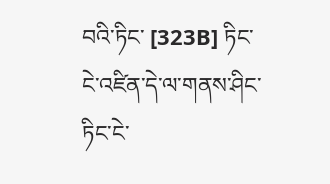བའི་ཏིང་ [323B] ཏིང་ངེ་འཛིན་དེ་ལ་གནས་ཤིང་ཏིང་ངེ་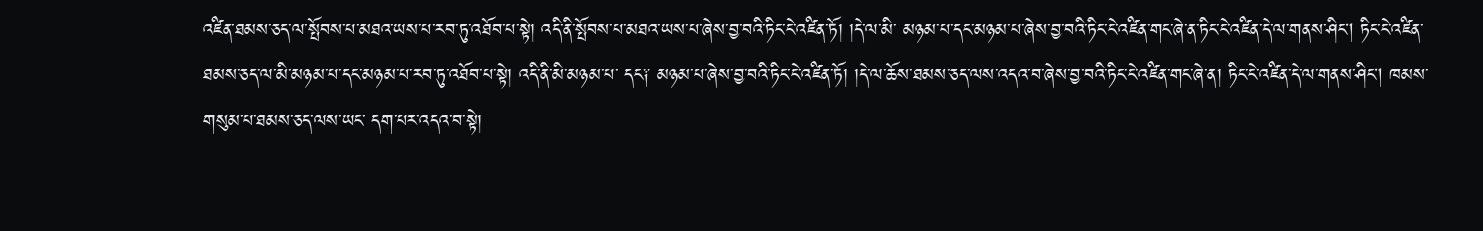འཛིན་ཐམས་ཅད་ལ་སྤོབས་པ་མཐའ་ཡས་པ་རབ་ཏུ་འཐོབ་པ་སྟེ། འདི་ནི་སྤོབས་པ་མཐའ་ཡས་པ་ཞེས་བྱ་བའི་ཏིང་ངེ་འཛིན་ཏོ། །དེ་ལ་མི་ མཉམ་པ་དང་མཉམ་པ་ཞེས་བྱ་བའི་ཏིང་ངེ་འཛིན་གང་ཞེ་ན་ཏིང་ངེ་འཛིན་དེ་ལ་གནས་ཤིང། ཏིང་ངེ་འཛིན་ཐམས་ཅད་ལ་མི་མཉམ་པ་དང་མཉམ་པ་རབ་ཏུ་འཐོབ་པ་སྟེ། འདི་ནི་མི་མཉམ་པ་ དང༑ མཉམ་པ་ཞེས་བྱ་བའི་ཏིང་ངེ་འཛིན་ཏོ། །དེ་ལ་ཆོས་ཐམས་ཅད་ལས་འདའ་བ་ཞེས་བྱ་བའི་ཏིང་ངེ་འཛིན་གང་ཞེ་ན། ཏིང་ངེ་འཛིན་དེ་ལ་གནས་ཤིང། ཁམས་གསུམ་པ་ཐམས་ཅད་ལས་ཡང་ དག་པར་འདའ་བ་སྟེ།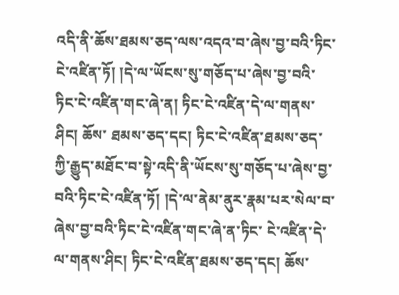འདི་ནི་ཆོས་ཐམས་ཅད་ལས་འདའ་བ་ཞེས་བྱ་བའི་ཏིང་ངེ་འཛིན་ཏོ། །དེ་ལ་ཡོངས་སུ་གཅོད་པ་ཞེས་བྱ་བའི་ཏིང་ངེ་འཛིན་གང་ཞེ་ན། ཏིང་ངེ་འཛིན་དེ་ལ་གནས་ཤིང། ཆོས་ ཐམས་ཅད་དང། ཏིང་ངེ་འཛིན་ཐམས་ཅད་ཀྱི་རྒྱུད་མཐོང་བ་སྟེ་འདི་ནི་ཡོངས་སུ་གཅོད་པ་ཞེས་བྱ་བའི་ཏིང་ངེ་འཛིན་ཏོ། །དེ་ལ་ནེམ་ནུར་རྣམ་པར་སེལ་བ་ཞེས་བྱ་བའི་ཏིང་ངེ་འཛིན་གང་ཞེ་ན་ཏིང་ ངེ་འཛིན་དེ་ལ་གནས་ཤིང། ཏིང་ངེ་འཛིན་ཐམས་ཅད་དང། ཆོས་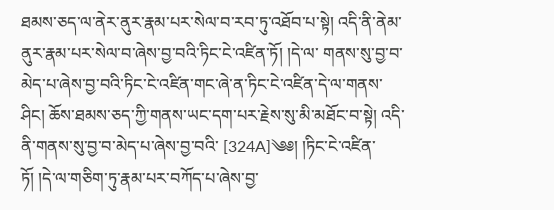ཐམས་ཅད་ལ་ནེར་ནུར་རྣམ་པར་སེལ་བ་རབ་ཏུ་འཐོབ་པ་སྟེ། འདི་ནི་ནེམ་ནུར་རྣམ་པར་སེལ་བ་ཞེས་བྱ་བའི་ཏིང་ངེ་འཛིན་ཏོ། །དེ་ལ་ གནས་སུ་བྱ་བ་མེད་པ་ཞེས་བྱ་བའི་ཏིང་ངེ་འཛིན་གང་ཞེ་ན་ཏིང་ངེ་འཛིན་དེ་ལ་གནས་ཤིང། ཆོས་ཐམས་ཅད་ཀྱི་གནས་ཡང་དག་པར་རྗེས་སུ་མི་མཐོང་བ་སྟེ། འདི་ནི་གནས་སུ་བྱ་བ་མེད་པ་ཞེས་བྱ་བའི་ [324A]༄༅། །ཏིང་ངེ་འཛིན་ཏོ། །དེ་ལ་གཅིག་ཏུ་རྣམ་པར་བཀོད་པ་ཞེས་བྱ་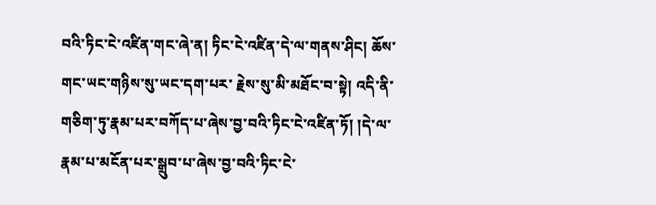བའི་ཏིང་ངེ་འཛིན་གང་ཞེ་ན། ཏིང་ངེ་འཛིན་དེ་ལ་གནས་ཤིང། ཆོས་གང་ཡང་གཉིས་སུ་ཡང་དག་པར་ རྗེས་སུ་མི་མཐོང་བ་སྟེ། འདི་ནི་གཅིག་ཏུ་རྣམ་པར་བཀོད་པ་ཞེས་བྱ་བའི་ཏིང་ངེ་འཛིན་ཏོ། །དེ་ལ་རྣམ་པ་མངོན་པར་སྒྲུབ་པ་ཞེས་བྱ་བའི་ཏིང་ངེ་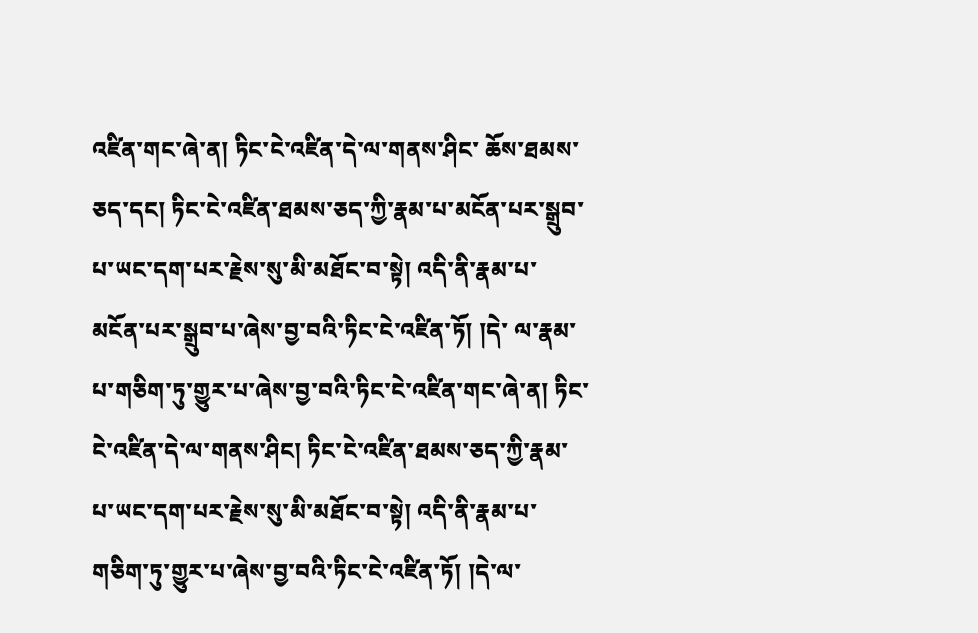འཛིན་གང་ཞེ་ན། ཏིང་ངེ་འཛིན་དེ་ལ་གནས་ཤིང་ ཆོས་ཐམས་ཅད་དང། ཏིང་ངེ་འཛིན་ཐམས་ཅད་ཀྱི་རྣམ་པ་མངོན་པར་སྒྲུབ་པ་ཡང་དག་པར་རྗེས་སུ་མི་མཐོང་བ་སྟེ། འདི་ནི་རྣམ་པ་མངོན་པར་སྒྲུབ་པ་ཞེས་བྱ་བའི་ཏིང་ངེ་འཛིན་ཏོ། །དེ་ ལ་རྣམ་པ་གཅིག་ཏུ་གྱུར་པ་ཞེས་བྱ་བའི་ཏིང་ངེ་འཛིན་གང་ཞེ་ན། ཏིང་ངེ་འཛིན་དེ་ལ་གནས་ཤིང། ཏིང་ངེ་འཛིན་ཐམས་ཅད་ཀྱི་རྣམ་པ་ཡང་དག་པར་རྗེས་སུ་མི་མཐོང་བ་སྟེ། འདི་ནི་རྣམ་པ་ གཅིག་ཏུ་གྱུར་པ་ཞེས་བྱ་བའི་ཏིང་ངེ་འཛིན་ཏོ། །དེ་ལ་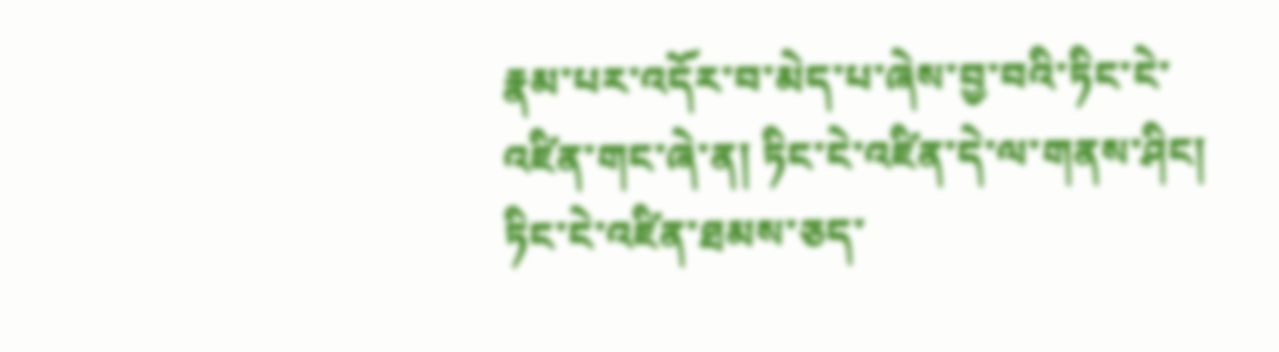རྣམ་པར་འདོར་བ་མེད་པ་ཞེས་བྱ་བའི་ཏིང་ངེ་འཛིན་གང་ཞེ་ན། ཏིང་ངེ་འཛིན་དེ་ལ་གནས་ཤིང། ཏིང་ངེ་འཛིན་ཐམས་ཅད་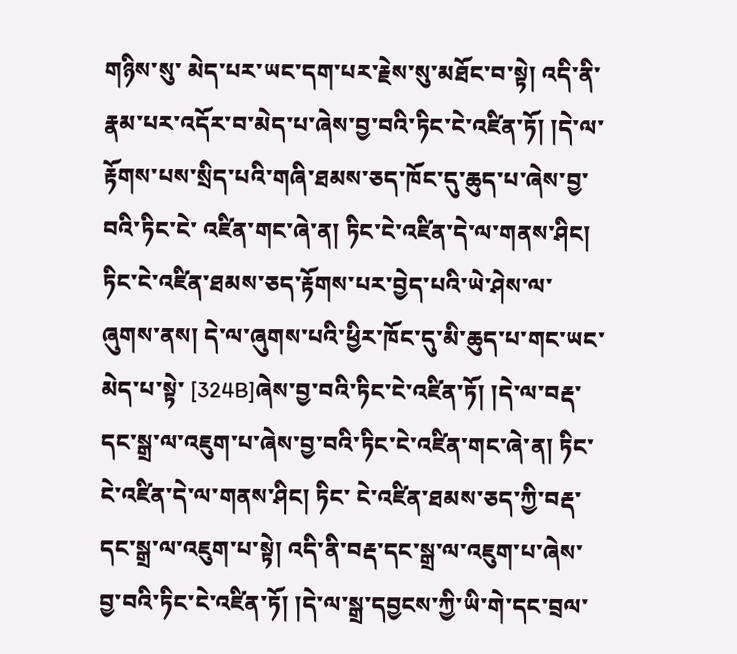གཉིས་སུ་ མེད་པར་ཡང་དག་པར་རྗེས་སུ་མཐོང་བ་སྟེ། འདི་ནི་རྣམ་པར་འདོར་བ་མེད་པ་ཞེས་བྱ་བའི་ཏིང་ངེ་འཛིན་ཏོ། །དེ་ལ་རྟོགས་པས་སྲིད་པའི་གཞི་ཐམས་ཅད་ཁོང་དུ་ཆུད་པ་ཞེས་བྱ་བའི་ཏིང་ངེ་ འཛིན་གང་ཞེ་ན། ཏིང་ངེ་འཛིན་དེ་ལ་གནས་ཤིང། ཏིང་ངེ་འཛིན་ཐམས་ཅད་རྟོགས་པར་བྱེད་པའི་ཡེ་ཤེས་ལ་ཞུགས་ནས། དེ་ལ་ཞུགས་པའི་ཕྱིར་ཁོང་དུ་མི་ཆུད་པ་གང་ཡང་མེད་པ་སྟེ་ [324B]ཞེས་བྱ་བའི་ཏིང་ངེ་འཛིན་ཏོ། །དེ་ལ་བརྡ་དང་སྒྲ་ལ་འཇུག་པ་ཞེས་བྱ་བའི་ཏིང་ངེ་འཛིན་གང་ཞེ་ན། ཏིང་ངེ་འཛིན་དེ་ལ་གནས་ཤིང། ཏིང་ ངེ་འཛིན་ཐམས་ཅད་ཀྱི་བརྡ་དང་སྒྲ་ལ་འཇུག་པ་སྟེ། འདི་ནི་བརྡ་དང་སྒྲ་ལ་འཇུག་པ་ཞེས་བྱ་བའི་ཏིང་ངེ་འཛིན་ཏོ། །དེ་ལ་སྒྲ་དབྱངས་ཀྱི་ཡི་གེ་དང་བྲལ་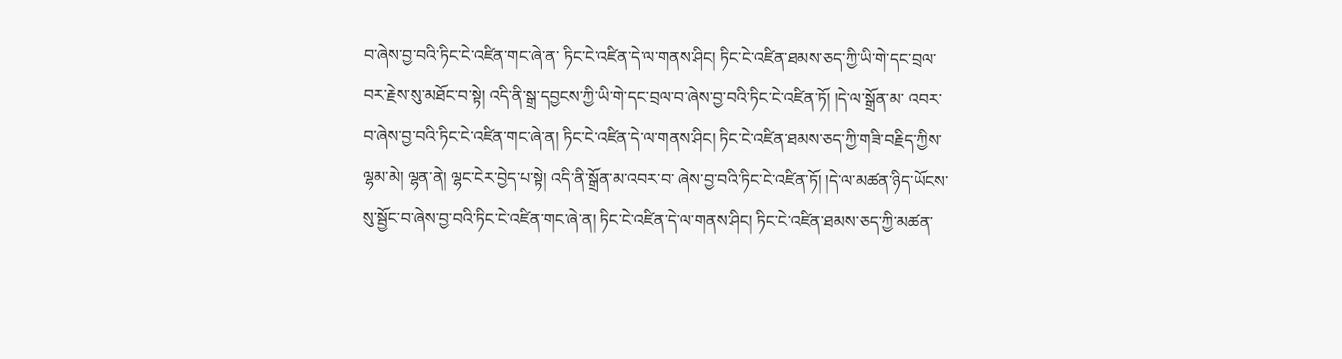བ་ཞེས་བྱ་བའི་ཏིང་ངེ་འཛིན་གང་ཞེ་ན་ ཏིང་ངེ་འཛིན་དེ་ལ་གནས་ཤིང། ཏིང་ངེ་འཛིན་ཐམས་ཅད་ཀྱི་ཡི་གེ་དང་བྲལ་བར་རྗེས་སུ་མཐོང་བ་སྟེ། འདི་ནི་སྒྲ་དབྱངས་ཀྱི་ཡི་གེ་དང་བྲལ་བ་ཞེས་བྱ་བའི་ཏིང་ངེ་འཛིན་ཏོ། །དེ་ལ་སྒྲོན་མ་ འབར་བ་ཞེས་བྱ་བའི་ཏིང་ངེ་འཛིན་གང་ཞེ་ན། ཏིང་ངེ་འཛིན་དེ་ལ་གནས་ཤིང། ཏིང་ངེ་འཛིན་ཐམས་ཅད་ཀྱི་གཟི་བརྗིད་ཀྱིས་ལྷམ་མེ། ལྷན་ནེ། ལྷང་ངེར་བྱེད་པ་སྟེ། འདི་ནི་སྒྲོན་མ་འབར་བ་ ཞེས་བྱ་བའི་ཏིང་ངེ་འཛིན་ཏོ། །དེ་ལ་མཚན་ཉིད་ཡོངས་སུ་སྦྱོང་བ་ཞེས་བྱ་བའི་ཏིང་ངེ་འཛིན་གང་ཞེ་ན། ཏིང་ངེ་འཛིན་དེ་ལ་གནས་ཤིང། ཏིང་ངེ་འཛིན་ཐམས་ཅད་ཀྱི་མཚན་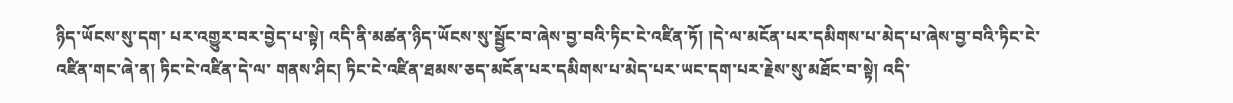ཉིད་ཡོངས་སུ་དག་ པར་འགྱུར་བར་བྱེད་པ་སྟེ། འདི་ནི་མཚན་ཉིད་ཡོངས་སུ་སྦྱོང་བ་ཞེས་བྱ་བའི་ཏིང་ངེ་འཛིན་ཏོ། །དེ་ལ་མངོན་པར་དམིགས་པ་མེད་པ་ཞེས་བྱ་བའི་ཏིང་ངེ་འཛིན་གང་ཞེ་ན། ཏིང་ངེ་འཛིན་དེ་ལ་ གནས་ཤིང། ཏིང་ངེ་འཛིན་ཐམས་ཅད་མངོན་པར་དམིགས་པ་མེད་པར་ཡང་དག་པར་རྗེས་སུ་མཐོང་བ་སྟེ། འདི་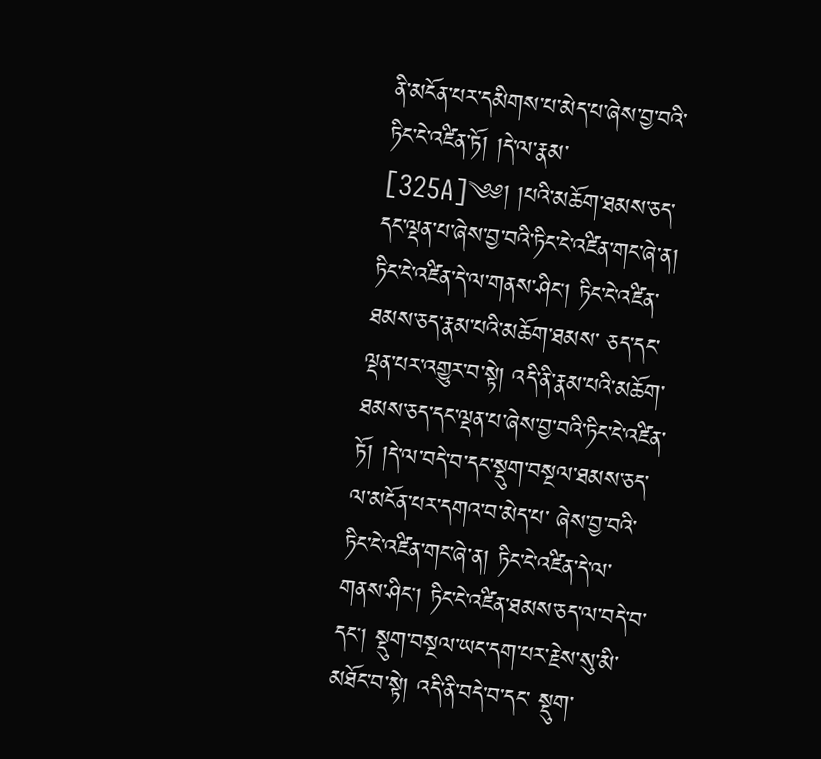ནི་མངོན་པར་དམིགས་པ་མེད་པ་ཞེས་བྱ་བའི་ཏིང་ངེ་འཛིན་ཏོ། །དེ་ལ་རྣམ་ [325A]༄༅། །པའི་མཆོག་ཐམས་ཅད་དང་ལྡན་པ་ཞེས་བྱ་བའི་ཏིང་ངེ་འཛིན་གང་ཞེ་ན། ཏིང་ངེ་འཛིན་དེ་ལ་གནས་ཤིང། ཏིང་ངེ་འཛིན་ཐམས་ཅད་རྣམ་པའི་མཆོག་ཐམས་ ཅད་དང་ལྡན་པར་འགྱུར་བ་སྟེ། འདི་ནི་རྣམ་པའི་མཆོག་ཐམས་ཅད་དང་ལྡན་པ་ཞེས་བྱ་བའི་ཏིང་ངེ་འཛིན་ཏོ། །དེ་ལ་བདེ་བ་དང་སྡུག་བསྔལ་ཐམས་ཅད་ལ་མངོན་པར་དགའ་བ་མེད་པ་ ཞེས་བྱ་བའི་ཏིང་ངེ་འཛིན་གང་ཞེ་ན། ཏིང་ངེ་འཛིན་དེ་ལ་གནས་ཤིང། ཏིང་ངེ་འཛིན་ཐམས་ཅད་ལ་བདེ་བ་དང། སྡུག་བསྔལ་ཡང་དག་པར་རྗེས་སུ་མི་མཐོང་བ་སྟེ། འདི་ནི་བདེ་བ་དང་ སྡུག་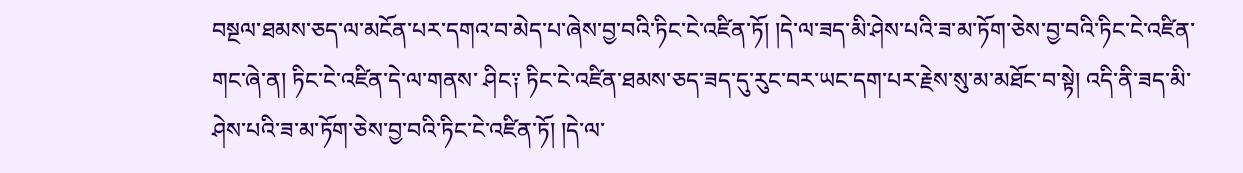བསྔལ་ཐམས་ཅད་ལ་མངོན་པར་དགའ་བ་མེད་པ་ཞེས་བྱ་བའི་ཏིང་ངེ་འཛིན་ཏོ། །དེ་ལ་ཟད་མི་ཤེས་པའི་ཟ་མ་ཏོག་ཅེས་བྱ་བའི་ཏིང་ངེ་འཛིན་གང་ཞེ་ན། ཏིང་ངེ་འཛིན་དེ་ལ་གནས་ ཤིང༑ ཏིང་ངེ་འཛིན་ཐམས་ཅད་ཟད་དུ་རུང་བར་ཡང་དག་པར་རྗེས་སུ་མ་མཐོང་བ་སྟེ། འདི་ནི་ཟད་མི་ཤེས་པའི་ཟ་མ་ཏོག་ཅེས་བྱ་བའི་ཏིང་ངེ་འཛིན་ཏོ། །དེ་ལ་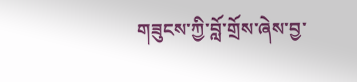གཟུངས་ཀྱི་བློ་གྲོས་ཞེས་བྱ་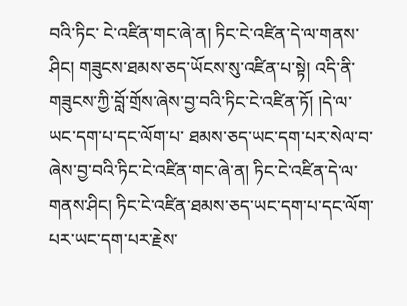བའི་ཏིང་ ངེ་འཛིན་གང་ཞེ་ན། ཏིང་ངེ་འཛིན་དེ་ལ་གནས་ཤིང། གཟུངས་ཐམས་ཅད་ཡོངས་སུ་འཛིན་པ་སྟེ། འདི་ནི་གཟུངས་ཀྱི་བློ་གྲོས་ཞེས་བྱ་བའི་ཏིང་ངེ་འཛིན་ཏོ། །དེ་ལ་ཡང་དག་པ་དང་ལོག་པ་ ཐམས་ཅད་ཡང་དག་པར་སེལ་བ་ཞེས་བྱ་བའི་ཏིང་ངེ་འཛིན་གང་ཞེ་ན། ཏིང་ངེ་འཛིན་དེ་ལ་གནས་ཤིང། ཏིང་ངེ་འཛིན་ཐམས་ཅད་ཡང་དག་པ་དང་ལོག་པར་ཡང་དག་པར་རྗེས་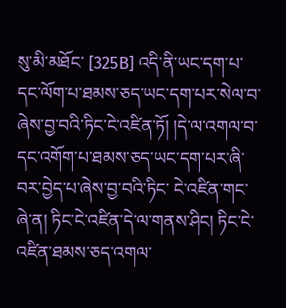སུ་མི་མཐོང་ [325B] འདི་ནི་ཡང་དག་པ་དང་ལོག་པ་ཐམས་ཅད་ཡང་དག་པར་སེལ་བ་ཞེས་བྱ་བའི་ཏིང་ངེ་འཛིན་ཏོ། །དེ་ལ་འགལ་བ་དང་འགོག་པ་ཐམས་ཅད་ཡང་དག་པར་ཞི་བར་བྱེད་པ་ཞེས་བྱ་བའི་ཏིང་ ངེ་འཛིན་གང་ཞེ་ན། ཏིང་ངེ་འཛིན་དེ་ལ་གནས་ཤིང། ཏིང་ངེ་འཛིན་ཐམས་ཅད་འགལ་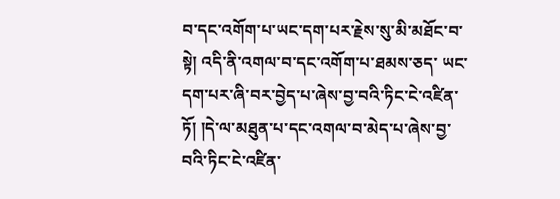བ་དང་འགོག་པ་ཡང་དག་པར་རྗེས་སུ་མི་མཐོང་བ་སྟེ། འདི་ནི་འགལ་བ་དང་འགོག་པ་ཐམས་ཅད་ ཡང་དག་པར་ཞི་བར་བྱེད་པ་ཞེས་བྱ་བའི་ཏིང་ངེ་འཛིན་ཏོ། །དེ་ལ་མཐུན་པ་དང་འགལ་བ་མེད་པ་ཞེས་བྱ་བའི་ཏིང་ངེ་འཛིན་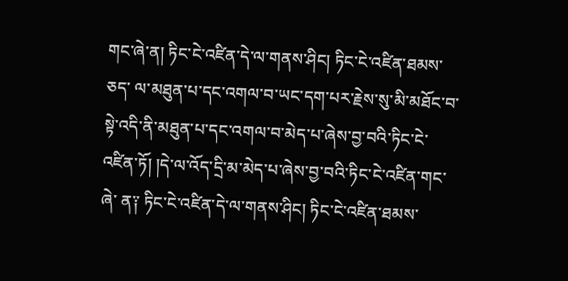གང་ཞེ་ན། ཏིང་ངེ་འཛིན་དེ་ལ་གནས་ཤིང། ཏིང་ངེ་འཛིན་ཐམས་ཅད་ ལ་མཐུན་པ་དང་འགལ་བ་ཡང་དག་པར་རྗེས་སུ་མི་མཐོང་བ་སྟེ་འདི་ནི་མཐུན་པ་དང་འགལ་བ་མེད་པ་ཞེས་བྱ་བའི་ཏིང་ངེ་འཛིན་ཏོ། །དེ་ལ་འོད་དྲི་མ་མེད་པ་ཞེས་བྱ་བའི་ཏིང་ངེ་འཛིན་གང་ཞེ་ ན༑ ཏིང་ངེ་འཛིན་དེ་ལ་གནས་ཤིང། ཏིང་ངེ་འཛིན་ཐམས་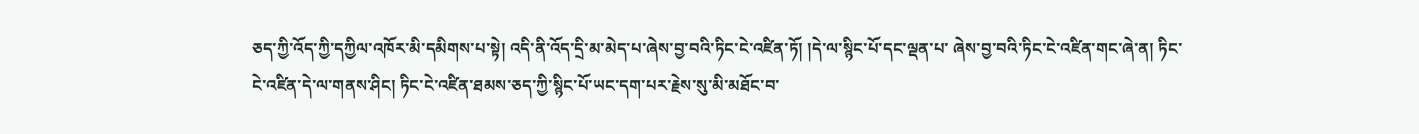ཅད་ཀྱི་འོད་ཀྱི་དཀྱིལ་འཁོར་མི་དམིགས་པ་སྟེ། འདི་ནི་འོད་དྲི་མ་མེད་པ་ཞེས་བྱ་བའི་ཏིང་ངེ་འཛིན་ཏོ། །དེ་ལ་སྙིང་པོ་དང་ལྡན་པ་ ཞེས་བྱ་བའི་ཏིང་ངེ་འཛིན་གང་ཞེ་ན། ཏིང་ངེ་འཛིན་དེ་ལ་གནས་ཤིང། ཏིང་ངེ་འཛིན་ཐམས་ཅད་ཀྱི་སྙིང་པོ་ཡང་དག་པར་རྗེས་སུ་མི་མཐོང་བ་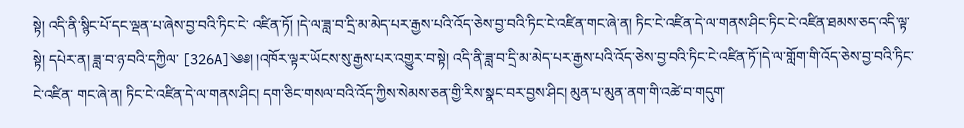སྟེ། འདི་ནི་སྙིང་པོ་དང་ལྡན་པ་ཞེས་བྱ་བའི་ཏིང་ངེ་ འཛིན་ཏོ། །དེ་ལ་ཟླ་བ་དྲི་མ་མེད་པར་རྒྱས་པའི་འོད་ཅེས་བྱ་བའི་ཏིང་ངེ་འཛིན་གང་ཞེ་ན། ཏིང་ངེ་འཛིན་དེ་ལ་གནས་ཤིང་ཏིང་ངེ་འཛིན་ཐམས་ཅད་འདི་ལྟ་སྟེ། དཔེར་ན། ཟླ་བ་ཉ་བའི་དཀྱིལ་ [326A]༄༅། །འཁོར་ལྟར་ཡོངས་སུ་རྒྱས་པར་འགྱུར་བ་སྟེ། འདི་ནི་ཟླ་བ་དྲི་མ་མེད་པར་རྒྱས་པའི་འོད་ཅེས་བྱ་བའི་ཏིང་ངེ་འཛིན་ཏོ་།དེ་ལ་གློག་གི་འོད་ཅེས་བྱ་བའི་ཏིང་ངེ་འཛིན་ གང་ཞེ་ན། ཏིང་ངེ་འཛིན་དེ་ལ་གནས་ཤིང། དག་ཅིང་གསལ་བའི་འོད་ཀྱིས་སེམས་ཅན་གྱི་རིས་སྣང་བར་བྱས་ཤིང། མུན་པ་མུན་ནག་གི་འཚེ་བ་གདུག་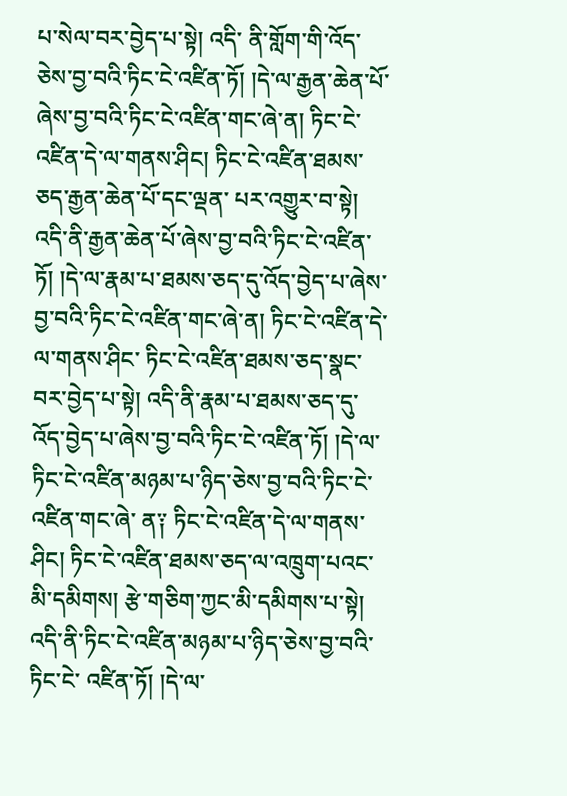པ་སེལ་བར་བྱེད་པ་སྟེ། འདི་ ནི་གློག་གི་འོད་ཅེས་བྱ་བའི་ཏིང་ངེ་འཛིན་ཏོ། །དེ་ལ་རྒྱན་ཆེན་པོ་ཞེས་བྱ་བའི་ཏིང་ངེ་འཛིན་གང་ཞེ་ན། ཏིང་ངེ་འཛིན་དེ་ལ་གནས་ཤིང། ཏིང་ངེ་འཛིན་ཐམས་ཅད་རྒྱན་ཆེན་པོ་དང་ལྡན་ པར་འགྱུར་བ་སྟེ། འདི་ནི་རྒྱན་ཆེན་པོ་ཞེས་བྱ་བའི་ཏིང་ངེ་འཛིན་ཏོ། །དེ་ལ་རྣམ་པ་ཐམས་ཅད་དུ་འོད་བྱེད་པ་ཞེས་བྱ་བའི་ཏིང་ངེ་འཛིན་གང་ཞེ་ན། ཏིང་ངེ་འཛིན་དེ་ལ་གནས་ཤིང་ ཏིང་ངེ་འཛིན་ཐམས་ཅད་སྣང་བར་བྱེད་པ་སྟེ། འདི་ནི་རྣམ་པ་ཐམས་ཅད་དུ་འོད་བྱེད་པ་ཞེས་བྱ་བའི་ཏིང་ངེ་འཛིན་ཏོ། །དེ་ལ་ཏིང་ངེ་འཛིན་མཉམ་པ་ཉིད་ཅེས་བྱ་བའི་ཏིང་ངེ་འཛིན་གང་ཞེ་ ན༑ ཏིང་ངེ་འཛིན་དེ་ལ་གནས་ཤིང། ཏིང་ངེ་འཛིན་ཐམས་ཅད་ལ་འཁྲུག་པའང་མི་དམིགས། རྩེ་གཅིག་ཀྱང་མི་དམིགས་པ་སྟེ། འདི་ནི་ཏིང་ངེ་འཛིན་མཉམ་པ་ཉིད་ཅེས་བྱ་བའི་ཏིང་ངེ་ འཛིན་ཏོ། །དེ་ལ་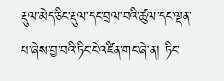རྡུལ་མེད་ཅིང་རྡུལ་དང་བྲལ་བའི་ཚུལ་དང་ལྡན་པ་ཞེས་བྱ་བའི་ཏིང་ངེ་འཛིན་གང་ཞེ་ན། ཏིང་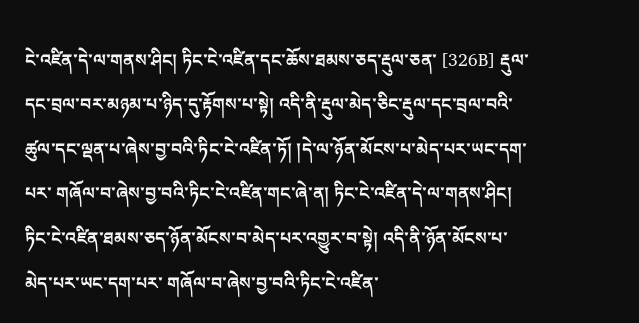ངེ་འཛིན་དེ་ལ་གནས་ཤིང། ཏིང་ངེ་འཛིན་དང་ཆོས་ཐམས་ཅད་རྡུལ་ཅན་ [326B] རྡུལ་དང་བྲལ་བར་མཉམ་པ་ཉིད་དུ་རྟོགས་པ་སྟེ། འདི་ནི་རྡུལ་མེད་ཅིང་རྡུལ་དང་བྲལ་བའི་ཚུལ་དང་ལྡན་པ་ཞེས་བྱ་བའི་ཏིང་ངེ་འཛིན་ཏོ། །དེ་ལ་ཉོན་མོངས་པ་མེད་པར་ཡང་དག་པར་ གཞོལ་བ་ཞེས་བྱ་བའི་ཏིང་ངེ་འཛིན་གང་ཞེ་ན། ཏིང་ངེ་འཛིན་དེ་ལ་གནས་ཤིང། ཏིང་ངེ་འཛིན་ཐམས་ཅད་ཉོན་མོངས་བ་མེད་པར་འགྱུར་བ་སྟེ། འདི་ནི་ཉོན་མོངས་པ་མེད་པར་ཡང་དག་པར་ གཞོལ་བ་ཞེས་བྱ་བའི་ཏིང་ངེ་འཛིན་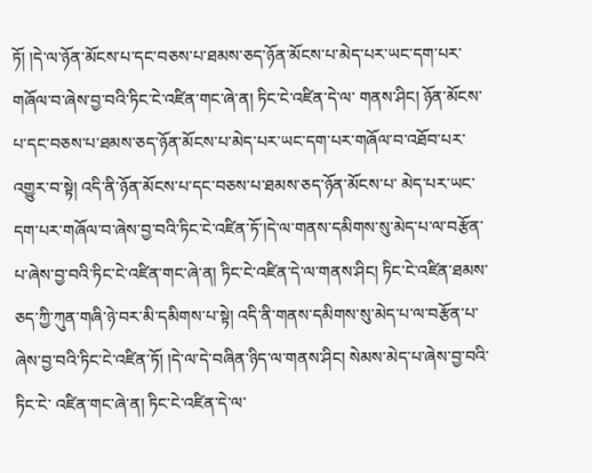ཏོ། །དེ་ལ་ཉོན་མོངས་པ་དང་བཅས་པ་ཐམས་ཅད་ཉོན་མོངས་པ་མེད་པར་ཡང་དག་པར་གཞོལ་བ་ཞེས་བྱ་བའི་ཏིང་ངེ་འཛིན་གང་ཞེ་ན། ཏིང་ངེ་འཛིན་དེ་ལ་ གནས་ཤིང། ཉོན་མོངས་པ་དང་བཅས་པ་ཐམས་ཅད་ཉོན་མོངས་པ་མེད་པར་ཡང་དག་པར་གཞོལ་བ་འཐོབ་པར་འགྱུར་བ་སྟེ། འདི་ནི་ཉོན་མོངས་པ་དང་བཅས་པ་ཐམས་ཅད་ཉོན་མོངས་པ་ མེད་པར་ཡང་དག་པར་གཞོལ་བ་ཞེས་བྱ་བའི་ཏིང་ངེ་འཛིན་ཏོ་།དེ་ལ་གནས་དམིགས་སུ་མེད་པ་ལ་བརྩོན་པ་ཞེས་བྱ་བའི་ཏིང་ངེ་འཛིན་གང་ཞེ་ན། ཏིང་ངེ་འཛིན་དེ་ལ་གནས་ཤིང། ཏིང་ངེ་འཛིན་ཐམས་ ཅད་ཀྱི་ཀུན་གཞི་ཉེ་བར་མི་དམིགས་པ་སྟེ། འདི་ནི་གནས་དམིགས་སུ་མེད་པ་ལ་བརྩོན་པ་ཞེས་བྱ་བའི་ཏིང་ངེ་འཛིན་ཏོ། །དེ་ལ་དེ་བཞིན་ཉིད་ལ་གནས་ཤིང། སེམས་མེད་པ་ཞེས་བྱ་བའི་ཏིང་ངེ་ འཛིན་གང་ཞེ་ན། ཏིང་ངེ་འཛིན་དེ་ལ་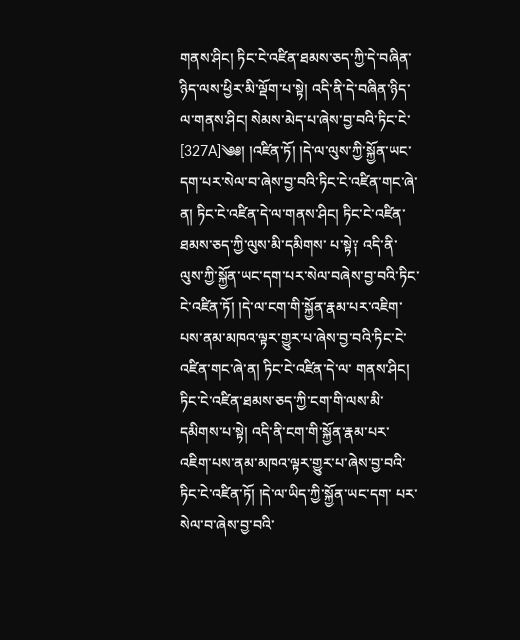གནས་ཤིང། ཏིང་ངེ་འཛིན་ཐམས་ཅད་ཀྱི་དེ་བཞིན་ཉིད་ལས་ཕྱིར་མི་ལྡོག་པ་སྟེ། འདི་ནི་དེ་བཞིན་ཉིད་ལ་གནས་ཤིང། སེམས་མེད་པ་ཞེས་བྱ་བའི་ཏིང་ངེ་ [327A]༄༅། །འཛིན་ཏོ། །དེ་ལ་ལུས་ཀྱི་སྐྱོན་ཡང་དག་པར་སེལ་བ་ཞེས་བྱ་བའི་ཏིང་ངེ་འཛིན་གང་ཞེ་ན། ཏིང་ངེ་འཛིན་དེ་ལ་གནས་ཤིང། ཏིང་ངེ་འཛིན་ཐམས་ཅད་ཀྱི་ལུས་མི་དམིགས་ པ་སྟེ༑ འདི་ནི་ལུས་ཀྱི་སྐྱོན་ཡང་དག་པར་སེལ་བཞེས་བྱ་བའི་ཏིང་ངེ་འཛིན་ཏོ། །དེ་ལ་ངག་གི་སྐྱོན་རྣམ་པར་འཇིག་པས་ནམ་མཁའ་ལྟར་གྱུར་པ་ཞེས་བྱ་བའི་ཏིང་ངེ་འཛིན་གང་ཞེ་ན། ཏིང་ངེ་འཛིན་དེ་ལ་ གནས་ཤིང། ཏིང་ངེ་འཛིན་ཐམས་ཅད་ཀྱི་ངག་གི་ལས་མི་དམིགས་པ་སྟེ། འདི་ནི་ངག་གི་སྐྱོན་རྣམ་པར་འཇིག་པས་ནམ་མཁའ་ལྟར་གྱུར་པ་ཞེས་བྱ་བའི་ཏིང་ངེ་འཛིན་ཏོ། །དེ་ལ་ཡིད་ཀྱི་སྐྱོན་ཡང་དག་ པར་སེལ་བ་ཞེས་བྱ་བའི་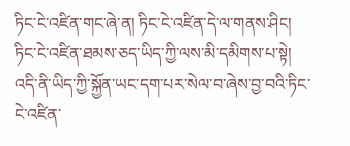ཏིང་ངེ་འཛིན་གང་ཞེ་ན། ཏིང་ངེ་འཛིན་དེ་ལ་གནས་ཤིང། ཏིང་ངེ་འཛིན་ཐམས་ཅད་ཡིད་ཀྱི་ལས་མི་དམིགས་པ་སྟེ། འདི་ནི་ཡིད་ཀྱི་སྐྱོན་ཡང་དག་པར་སེལ་བ་ཞེས་བྱ་བའི་ཏིང་ངེ་འཛིན་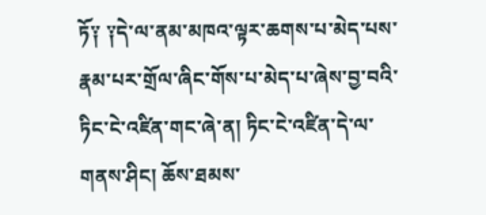ཏོ༑ ༑དེ་ལ་ནམ་མཁའ་ལྟར་ཆགས་པ་མེད་པས་རྣམ་པར་གྲོལ་ཞིང་གོས་པ་མེད་པ་ཞེས་བྱ་བའི་ཏིང་ངེ་འཛིན་གང་ཞེ་ན། ཏིང་ངེ་འཛིན་དེ་ལ་གནས་ཤིང། ཆོས་ཐམས་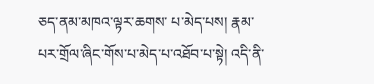ཅད་ནམ་མཁའ་ལྟར་ཆགས་ པ་མེད་པས། རྣམ་པར་གྲོལ་ཞིང་གོས་པ་མེད་པ་འཐོབ་པ་སྟེ། འདི་ནི་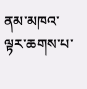ནམ་མཁའ་ལྟར་ཆགས་པ་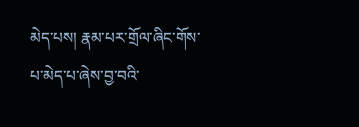མེད་པས། རྣམ་པར་གྲོལ་ཞིང་གོས་པ་མེད་པ་ཞེས་བྱ་བའི་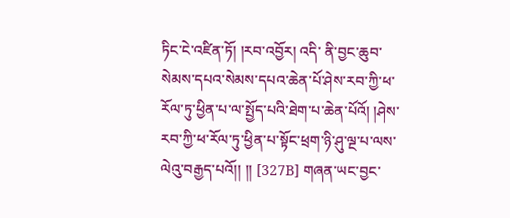ཏིང་ངེ་འཛིན་ཏོ། །རབ་འབྱོར། འདི་ ནི་བྱང་ཆུབ་སེམས་དཔའ་སེམས་དཔའ་ཆེན་པོ་ཤེས་རབ་ཀྱི་ཕ་རོལ་ཏུ་ཕྱིན་པ་ལ་སྤྱོད་པའི་ཐེག་པ་ཆེན་པོའོ། །ཤེས་རབ་ཀྱི་ཕ་རོལ་ཏུ་ཕྱིན་པ་སྟོང་ཕྲག་ཉི་ཤུ་ལྔ་པ་ལས་ལེའུ་བརྒྱད་པའོ།། །། [327B] གཞན་ཡང་བྱང་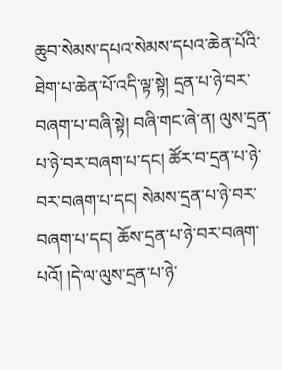ཆུབ་སེམས་དཔའ་སེམས་དཔའ་ཆེན་པོའི་ཐེག་པ་ཆེན་པོ་འདི་ལྟ་སྟེ། དྲན་པ་ཉེ་བར་བཞག་པ་བཞི་སྟེ། བཞི་གང་ཞེ་ན། ལུས་དྲན་པ་ཉེ་བར་བཞག་པ་དང། ཚོར་བ་དྲན་པ་ཉེ་ བར་བཞག་པ་དང། སེམས་དྲན་པ་ཉེ་བར་བཞག་པ་དང། ཆོས་དྲན་པ་ཉེ་བར་བཞག་པའོ། །དེ་ལ་ལུས་དྲན་པ་ཉེ་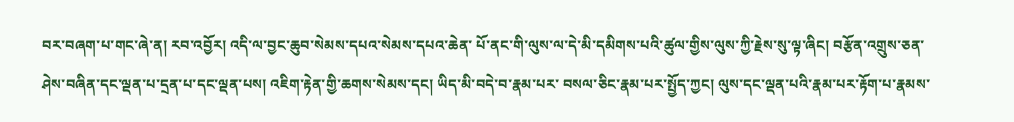བར་བཞག་པ་གང་ཞེ་ན། རབ་འབྱོར། འདི་ལ་བྱང་ཆུབ་སེམས་དཔའ་སེམས་དཔའ་ཆེན་ པོ་ནང་གི་ལུས་ལ་དེ་མི་དམིགས་པའི་ཚུལ་གྱིས་ལུས་ཀྱི་རྗེས་སུ་ལྟ་ཞིང། བརྩོན་འགྲུས་ཅན་ཤེས་བཞིན་དང་ལྡན་པ་དྲན་པ་དང་ལྡན་པས། འཇིག་རྟེན་གྱི་ཆགས་སེམས་དང། ཡིད་མི་བདེ་བ་རྣམ་པར་ བསལ་ཅིང་རྣམ་པར་སྤྱོད་ཀྱང། ལུས་དང་ལྡན་པའི་རྣམ་པར་རྟོག་པ་རྣམས་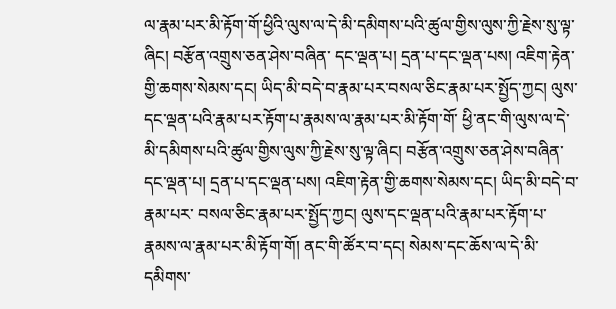ལ་རྣམ་པར་མི་རྟོག་གོ་ཕྱིའི་ལུས་ལ་དེ་མི་དམིགས་པའི་ཚུལ་གྱིས་ལུས་ཀྱི་རྗེས་སུ་ལྟ་ཞིང། བརྩོན་འགྲུས་ཅན་ཤེས་བཞིན་ དང་ལྡན་པ། དྲན་པ་དང་ལྡན་པས། འཇིག་རྟེན་གྱི་ཆགས་སེམས་དང། ཡིད་མི་བདེ་བ་རྣམ་པར་བསལ་ཅིང་རྣམ་པར་སྤྱོད་ཀྱང། ལུས་དང་ལྡན་པའི་རྣམ་པར་རྟོག་པ་རྣམས་ལ་རྣམ་པར་མི་རྟོག་གོ་ ཕྱི་ནང་གི་ལུས་ལ་དེ་མི་དམིགས་པའི་ཚུལ་གྱིས་ལུས་ཀྱི་རྗེས་སུ་ལྟ་ཞིང། བརྩོན་འགྲུས་ཅན་ཤེས་བཞིན་དང་ལྡན་པ། དྲན་པ་དང་ལྡན་པས། འཇིག་རྟེན་གྱི་ཆགས་སེམས་དང། ཡིད་མི་བདེ་བ་རྣམ་པར་ བསལ་ཅིང་རྣམ་པར་སྤྱོད་ཀྱང། ལུས་དང་ལྡན་པའི་རྣམ་པར་རྟོག་པ་རྣམས་ལ་རྣམ་པར་མི་རྟོག་གོ། ནང་གི་ཚོར་བ་དང། སེམས་དང་ཆོས་ལ་དེ་མི་དམིགས་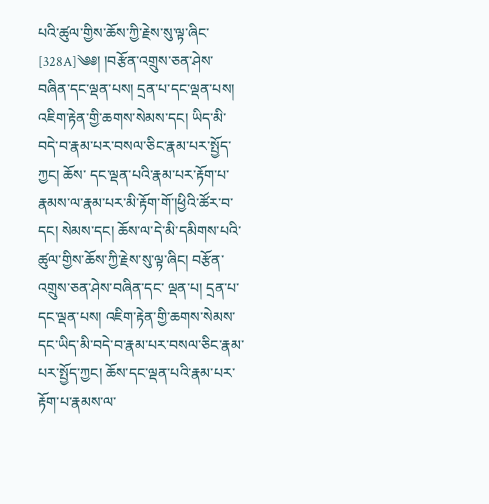པའི་ཚུལ་གྱིས་ཆོས་ཀྱི་རྗེས་སུ་ལྟ་ཞིང་ [328A]༄༅། །བརྩོན་འགྲུས་ཅན་ཤེས་བཞིན་དང་ལྡན་པས། དྲན་པ་དང་ལྡན་པས། འཇིག་རྟེན་གྱི་ཆགས་སེམས་དང། ཡིད་མི་བདེ་བ་རྣམ་པར་བསལ་ཅིང་རྣམ་པར་སྤྱོད་ཀྱང། ཆོས་ དང་ལྡན་པའི་རྣམ་པར་རྟོག་པ་རྣམས་ལ་རྣམ་པར་མི་རྟོག་གོ་།ཕྱིའི་ཚོར་བ་དང། སེམས་དང། ཆོས་ལ་དེ་མི་དམིགས་པའི་ཚུལ་གྱིས་ཆོས་ཀྱི་རྗེས་སུ་ལྟ་ཞིང། བརྩོན་འགྲུས་ཅན་ཤེས་བཞིན་དང་ ལྡན་པ། དྲན་པ་དང་ལྡན་པས། འཇིག་རྟེན་གྱི་ཆགས་སེམས་དང་ཡིད་མི་བདེ་བ་རྣམ་པར་བསལ་ཅིང་རྣམ་པར་སྤྱོད་ཀྱང། ཆོས་དང་ལྡན་པའི་རྣམ་པར་རྟོག་པ་རྣམས་ལ་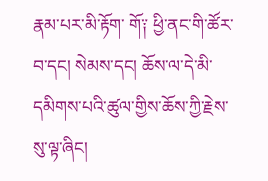རྣམ་པར་མི་རྟོག་ གོ༑ ཕྱི་ནང་གི་ཚོར་བ་དང། སེམས་དང། ཆོས་ལ་དེ་མི་དམིགས་པའི་ཚུལ་གྱིས་ཆོས་ཀྱི་རྗེས་སུ་ལྟ་ཞིང།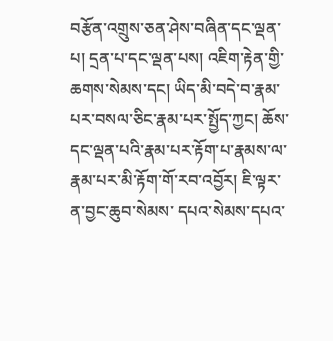བརྩོན་འགྲུས་ཅན་ཤེས་བཞིན་དང་ལྡན་པ། དྲན་པ་དང་ལྡན་པས། འཇིག་རྟེན་གྱི་ ཆགས་སེམས་དང། ཡིད་མི་བདེ་བ་རྣམ་པར་བསལ་ཅིང་རྣམ་པར་སྤྱོད་ཀྱང། ཆོས་དང་ལྡན་པའི་རྣམ་པར་རྟོག་པ་རྣམས་ལ་རྣམ་པར་མི་རྟོག་གོ་རབ་འབྱོར། ཇི་ལྟར་ན་བྱང་ཆུབ་སེམས་ དཔའ་སེམས་དཔའ་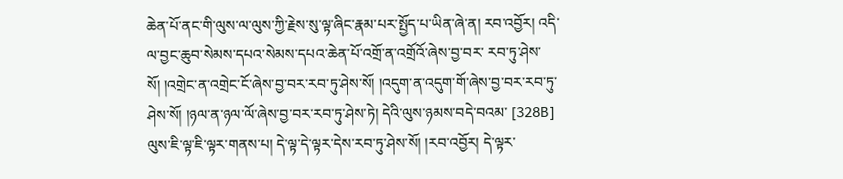ཆེན་པོ་ནང་གི་ལུས་ལ་ལུས་ཀྱི་རྗེས་སུ་ལྟ་ཞིང་རྣམ་པར་སྤྱོད་པ་ཡིན་ཞེ་ན། རབ་འབྱོར། འདི་ལ་བྱང་ཆུབ་སེམས་དཔའ་སེམས་དཔའ་ཆེན་པོ་འགྲོ་ན་འགྲོའོ་ཞེས་བྱ་བར་ རབ་ཏུ་ཤེས་སོ། །འགྲེང་ན་འགྲེང་ངོ་ཞེས་བྱ་བར་རབ་ཏུ་ཤེས་སོ། །འདུག་ན་འདུག་གོ་ཞེས་བྱ་བར་རབ་ཏུ་ཤེས་སོ། །ཉལ་ན་ཉལ་ལོ་ཞེས་བྱ་བར་རབ་ཏུ་ཤེས་ཏེ། དེའི་ལུས་ཉམས་བདེ་བའམ་ [328B] ལུས་ཇི་ལྟ་ཇི་ལྟར་གནས་པ། དེ་ལྟ་དེ་ལྟར་དེས་རབ་ཏུ་ཤེས་སོ། །རབ་འབྱོར། དེ་ལྟར་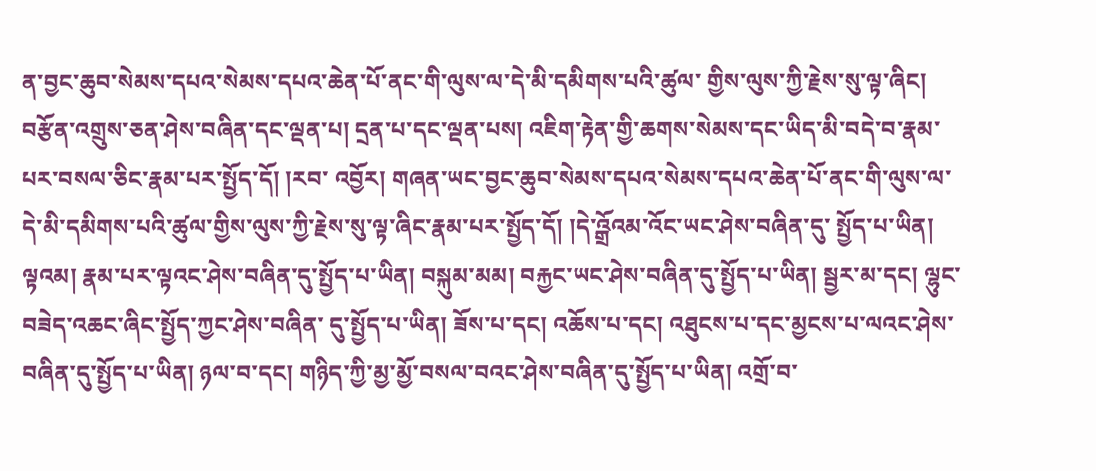ན་བྱང་ཆུབ་སེམས་དཔའ་སེམས་དཔའ་ཆེན་པོ་ནང་གི་ལུས་ལ་དེ་མི་དམིགས་པའི་ཚུལ་ གྱིས་ལུས་ཀྱི་རྗེས་སུ་ལྟ་ཞིང། བརྩོན་འགྲུས་ཅན་ཤེས་བཞིན་དང་ལྡན་པ། དྲན་པ་དང་ལྡན་པས། འཇིག་རྟེན་གྱི་ཆགས་སེམས་དང་ཡིད་མི་བདེ་བ་རྣམ་པར་བསལ་ཅིང་རྣམ་པར་སྤྱོད་དོ། །རབ་ འབྱོར། གཞན་ཡང་བྱང་ཆུབ་སེམས་དཔའ་སེམས་དཔའ་ཆེན་པོ་ནང་གི་ལུས་ལ་དེ་མི་དམིགས་པའི་ཚུལ་གྱིས་ལུས་ཀྱི་རྗེས་སུ་ལྟ་ཞིང་རྣམ་པར་སྤྱོད་དོ། །དེ་འྒྲོའམ་འོང་ཡང་ཤེས་བཞིན་དུ་ སྤྱོད་པ་ཡིན། ལྟའམ། རྣམ་པར་ལྟའང་ཤེས་བཞིན་དུ་སྤྱོད་པ་ཡིན། བསྐུམ་མམ། བརྐྱང་ཡང་ཤེས་བཞིན་དུ་སྤྱོད་པ་ཡིན། སྦྱར་མ་དང། ལྷུང་བཟེད་འཆང་ཞིང་སྤྱོད་ཀྱང་ཤེས་བཞིན་ དུ་སྤྱོད་པ་ཡིན། ཟོས་པ་དང། འཆོས་པ་དང། འཐུངས་པ་དང་མྱངས་པ་ལའང་ཤེས་བཞིན་དུ་སྤྱོད་པ་ཡིན། ཉལ་བ་དང། གཉིད་ཀྱི་མྱ་མྱོ་བསལ་བའང་ཤེས་བཞིན་དུ་སྤྱོད་པ་ཡིན། འགྲོ་བ་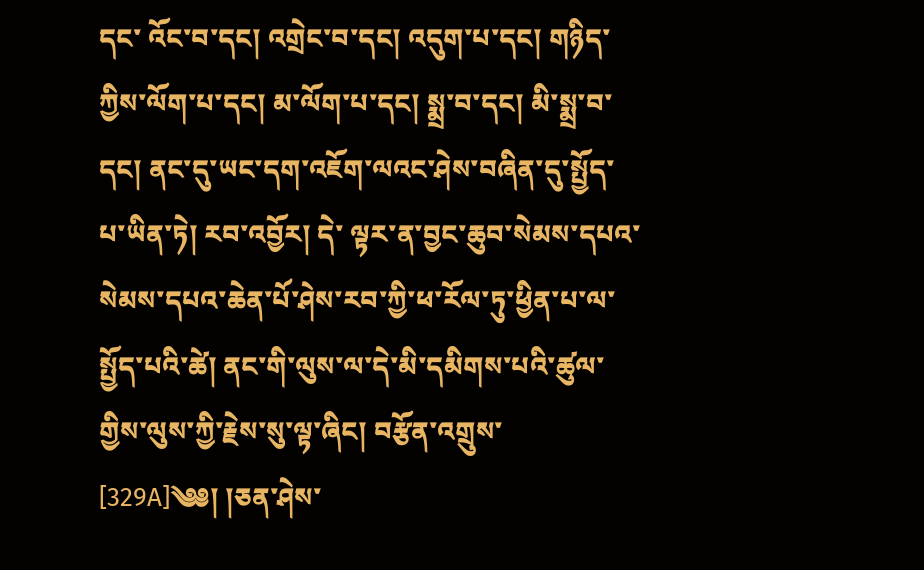དང་ འོང་བ་དང། འགྲེང་བ་དང། འདུག་པ་དང། གཉིད་ཀྱིས་ལོག་པ་དང། མ་ལོག་པ་དང། སྨྲ་བ་དང། མི་སྨྲ་བ་དང། ནང་དུ་ཡང་དག་འཇོག་ལའང་ཤེས་བཞིན་དུ་སྤྱོད་པ་ཡིན་ཏེ། རབ་འབྱོར། དེ་ ལྟར་ན་བྱང་ཆུབ་སེམས་དཔའ་སེམས་དཔའ་ཆེན་པོ་ཤེས་རབ་ཀྱི་ཕ་རོལ་ཏུ་ཕྱིན་པ་ལ་སྤྱོད་པའི་ཚེ། ནང་གི་ལུས་ལ་དེ་མི་དམིགས་པའི་ཚུལ་གྱིས་ལུས་ཀྱི་རྗེས་སུ་ལྟ་ཞིང། བརྩོན་འགྲུས་ [329A]༄༅། །ཅན་ཤེས་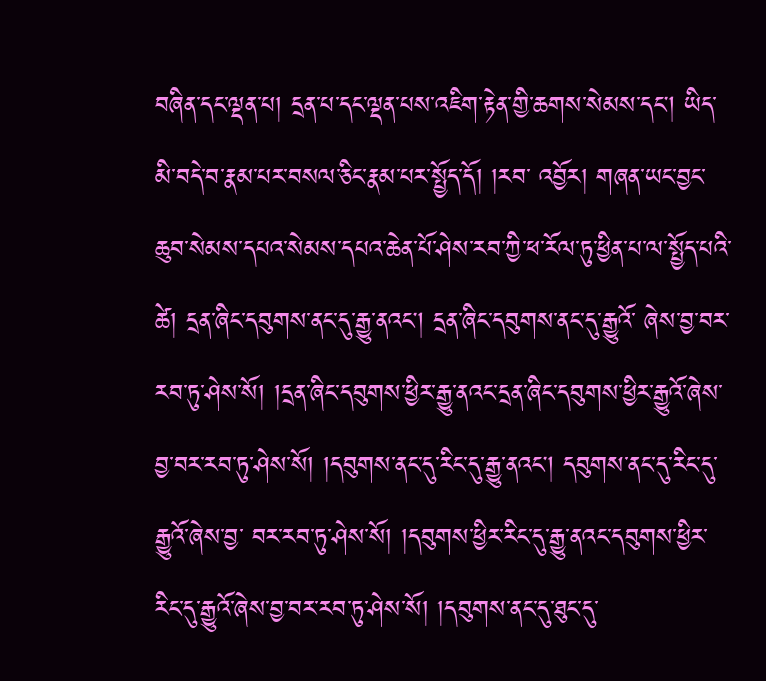བཞིན་དང་ལྡན་པ། དྲན་པ་དང་ལྡན་པས་འཇིག་རྟེན་གྱི་ཆགས་སེམས་དང། ཡིད་མི་བདེ་བ་རྣམ་པར་བསལ་ཅིང་རྣམ་པར་སྤྱོད་དོ། །རབ་ འབྱོར། གཞན་ཡང་བྱང་ཆུབ་སེམས་དཔའ་སེམས་དཔའ་ཆེན་པོ་ཤེས་རབ་ཀྱི་ཕ་རོལ་ཏུ་ཕྱིན་པ་ལ་སྤྱོད་པའི་ཚེ། དྲན་ཞིང་དབུགས་ནང་དུ་རྒྱུ་ནའང། དྲན་ཞིང་དབུགས་ནང་དུ་རྒྱུའོ་ ཞེས་བྱ་བར་རབ་ཏུ་ཤེས་སོ། །དྲན་ཞིང་དབུགས་ཕྱིར་རྒྱུ་ནའང་དྲན་ཞིང་དབུགས་ཕྱིར་རྒྱུའོ་ཞེས་བྱ་བར་རབ་ཏུ་ཤེས་སོ། །དབུགས་ནང་དུ་རིང་དུ་རྒྱུ་ནའང། དབུགས་ནང་དུ་རིང་དུ་རྒྱུའོ་ཞེས་བྱ་ བར་རབ་ཏུ་ཤེས་སོ། །དབུགས་ཕྱིར་རིང་དུ་རྒྱུ་ནའང་དབུགས་ཕྱིར་རིང་དུ་རྒྱུའོ་ཞེས་བྱ་བར་རབ་ཏུ་ཤེས་སོ། །དབུགས་ནང་དུ་ཐུང་དུ་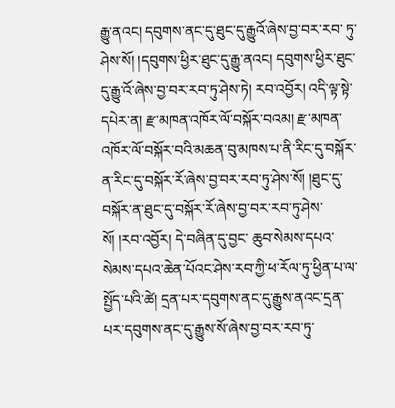རྒྱུ་ནའང། དབུགས་ནང་དུ་ཐུང་དུ་རྒྱུའོ་ཞེས་བྱ་བར་རབ་ ཏུ་ཤེས་སོ། །དབུགས་ཕྱིར་ཐུང་དུ་རྒྱུ་ནའང། དབུགས་ཕྱིར་ཐུང་དུ་རྒྱུ་འོ་ཞེས་བྱ་བར་རབ་ཏུ་ཤེས་ཏེ། རབ་འབྱོར། འདི་ལྟ་སྟེ་དཔེར་ན། རྫ་མཁན་འཁོར་ལོ་བསྐོར་བའམ། རྫ་མཁན་ འཁོར་ལོ་བསྐོར་བའི་མཆན་བུ་མཁས་པ་ནི་རིང་དུ་བསྐོར་ན་རིང་དུ་བསྐོར་རོ་ཞེས་བྱ་བར་རབ་ཏུ་ཤེས་སོ། །ཐུང་དུ་བསྐོར་ན་ཐུང་དུ་བསྐོར་རོ་ཞེས་བྱ་བར་རབ་ཏུ་ཤེས་སོ། །རབ་འབྱོར། དེ་བཞིན་དུ་བྱང་ ཆུབ་སེམས་དཔའ་སེམས་དཔའ་ཆེན་པོའང་ཤེས་རབ་ཀྱི་ཕ་རོལ་ཏུ་ཕྱིན་པ་ལ་སྤྱོད་པའི་ཚེ། དྲན་པར་དབུགས་ནང་དུ་རྒྱུས་ནའང་དྲན་པར་དབུགས་ནང་དུ་རྒྱུས་སོ་ཞེས་བྱ་བར་རབ་ཏུ་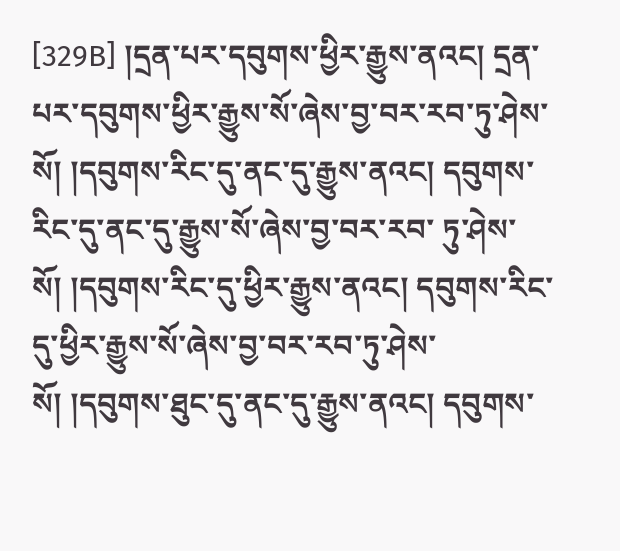[329B] །དྲན་པར་དབུགས་ཕྱིར་རྒྱུས་ནའང། དྲན་པར་དབུགས་ཕྱིར་རྒྱུས་སོ་ཞེས་བྱ་བར་རབ་ཏུ་ཤེས་སོ། །དབུགས་རིང་དུ་ནང་དུ་རྒྱུས་ནའང། དབུགས་རིང་དུ་ནང་དུ་རྒྱུས་སོ་ཞེས་བྱ་བར་རབ་ ཏུ་ཤེས་སོ། །དབུགས་རིང་དུ་ཕྱིར་རྒྱུས་ནའང། དབུགས་རིང་དུ་ཕྱིར་རྒྱུས་སོ་ཞེས་བྱ་བར་རབ་ཏུ་ཤེས་སོ། །དབུགས་ཐུང་དུ་ནང་དུ་རྒྱུས་ནའང། དབུགས་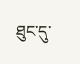ཐུང་དུ་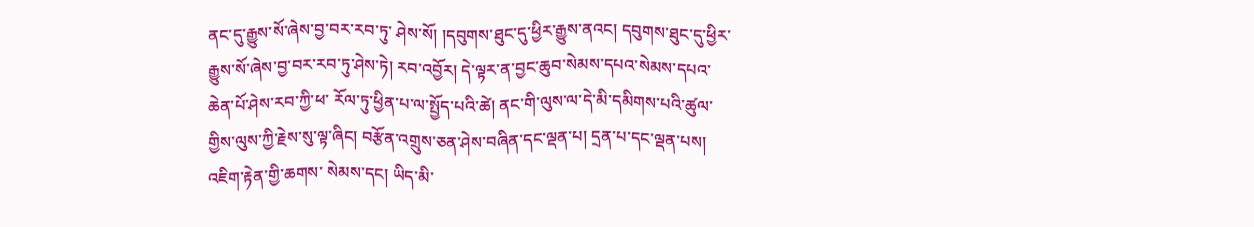ནང་དུ་རྒྱུས་སོ་ཞེས་བྱ་བར་རབ་ཏུ་ ཤེས་སོ། །དབུགས་ཐུང་དུ་ཕྱིར་རྒྱུས་ནའང། དབུགས་ཐུང་དུ་ཕྱིར་རྒྱུས་སོ་ཞེས་བྱ་བར་རབ་ཏུ་ཤེས་ཏེ། རབ་འབྱོར། དེ་ལྟར་ན་བྱང་ཆུབ་སེམས་དཔའ་སེམས་དཔའ་ཆེན་པོ་ཤེས་རབ་ཀྱི་ཕ་ རོལ་ཏུ་ཕྱིན་པ་ལ་སྤྱོད་པའི་ཚེ། ནང་གི་ལུས་ལ་དེ་མི་དམིགས་པའི་ཚུལ་གྱིས་ལུས་ཀྱི་རྗེས་སུ་ལྟ་ཞིང། བརྩོན་འགྲུས་ཅན་ཤེས་བཞིན་དང་ལྡན་པ། དྲན་པ་དང་ལྡན་པས། འཇིག་རྟེན་གྱི་ཆགས་ སེམས་དང། ཡིད་མི་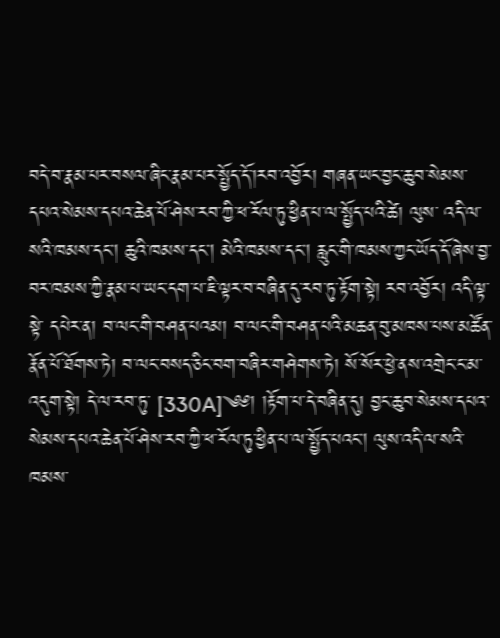བདེ་བ་རྣམ་པར་བསལ་ཞིང་རྣམ་པར་སྤྱོད་དོ་།རབ་འབྱོར། གཞན་ཡང་བྱང་ཆུབ་སེམས་དཔའ་སེམས་དཔའ་ཆེན་པོ་ཤེས་རབ་ཀྱི་ཕ་རོལ་ཏུ་ཕྱིན་པ་ལ་སྤྱོད་པའི་ཚེ། ལུས་ འདི་ལ་སའི་ཁམས་དང། ཆུའི་ཁམས་དང། མེའི་ཁམས་དང། རླུང་གི་ཁམས་ཀྱང་ཡོད་དོ་ཞེས་བྱ་བར་ཁམས་ཀྱི་རྣམ་པ་ཡང་དག་པ་ཇི་ལྟར་བ་བཞིན་དུ་རབ་ཏུ་རྟོག་སྟེ། རབ་འབྱོར། འདི་ལྟ་སྟེ་ དཔེར་ན། བ་ལང་གི་བཤན་པའམ། བ་ལང་གི་བཤན་པའི་མཆན་བུ་མཁས་པས་མཚོན་རྣོན་པོ་ཐོགས་ཏེ། བ་ལང་བསད་ཅིང་བག་བཞིར་གཤེགས་ཏེ། སོ་སོར་ཕྱེ་ནས་འགྲེང་ང་མ་འདུག་སྟེ། དེ་ལ་རབ་ཏུ་ [330A]༄༅། །རྟོག་པ་དེ་བཞིན་དུ། བྱང་ཆུབ་སེམས་དཔའ་སེམས་དཔའ་ཆེན་པོ་ཤེས་རབ་ཀྱི་ཕ་རོལ་ཏུ་ཕྱིན་པ་ལ་སྤྱོད་པའང། ལུས་འདི་ལ་སའི་ཁམས་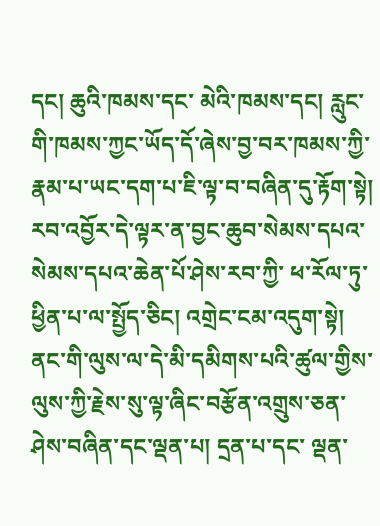དང། ཆུའི་ཁམས་དང་ མེའི་ཁམས་དང། རླུང་གི་ཁམས་ཀྱང་ཡོད་དོ་ཞེས་བྱ་བར་ཁམས་ཀྱི་རྣམ་པ་ཡང་དག་པ་ཇི་ལྟ་བ་བཞིན་དུ་རྟོག་སྟེ། རབ་འབྱོར་དེ་ལྟར་ན་བྱང་ཆུབ་སེམས་དཔའ་སེམས་དཔའ་ཆེན་པོ་ཤེས་རབ་ཀྱི་ ཕ་རོལ་ཏུ་ཕྱིན་པ་ལ་སྤྱོད་ཅིང། འགྲེང་ངམ་འདུག་སྟེ། ནང་གི་ལུས་ལ་དེ་མི་དམིགས་པའི་ཚུལ་གྱིས་ལུས་ཀྱི་རྗེས་སུ་ལྟ་ཞིང་བརྩོན་འགྲུས་ཅན་ཤེས་བཞིན་དང་ལྡན་པ། དྲན་པ་དང་ ལྡན་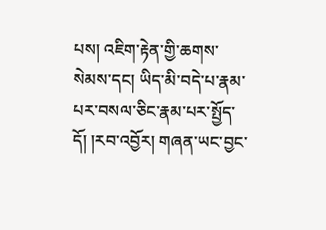པས། འཇིག་རྟེན་གྱི་ཆགས་སེམས་དང། ཡིད་མི་བདེ་པ་རྣམ་པར་བསལ་ཅིང་རྣམ་པར་སྤྱོད་དོ། །རབ་འབྱོར། གཞན་ཡང་བྱང་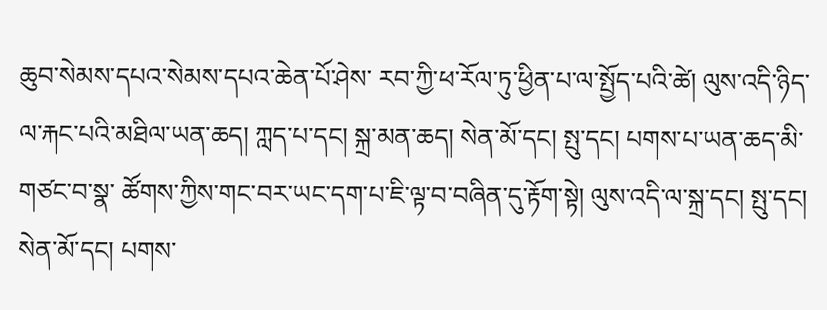ཆུབ་སེམས་དཔའ་སེམས་དཔའ་ཆེན་པོ་ཤེས་ རབ་ཀྱི་ཕ་རོལ་ཏུ་ཕྱིན་པ་ལ་སྤྱོད་པའི་ཚེ། ལུས་འདི་ཉིད་ལ་རྐང་པའི་མཐིལ་ཡན་ཆད། ཀླད་པ་དང། སྐྲ་མན་ཆད། སེན་མོ་དང། སྤུ་དང། པགས་པ་ཡན་ཆད་མི་གཙང་བ་སྣ་ ཚོགས་ཀྱིས་གང་བར་ཡང་དག་པ་ཇི་ལྟ་བ་བཞིན་དུ་རྟོག་སྟེ། ལུས་འདི་ལ་སྐྲ་དང། སྤུ་དང། སེན་མོ་དང། པགས་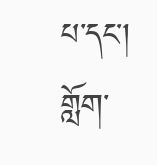པ་དང། གློག་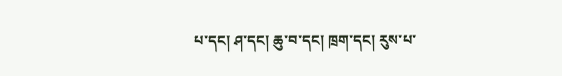པ་དང། ཤ་དང། ཆུ་བ་དང། ཁྲག་དང། རུས་པ་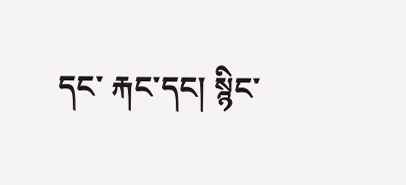དང་ རྐང་དང། སྙིང་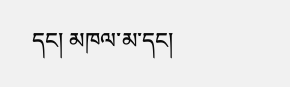དང། མཁལ་མ་དང།